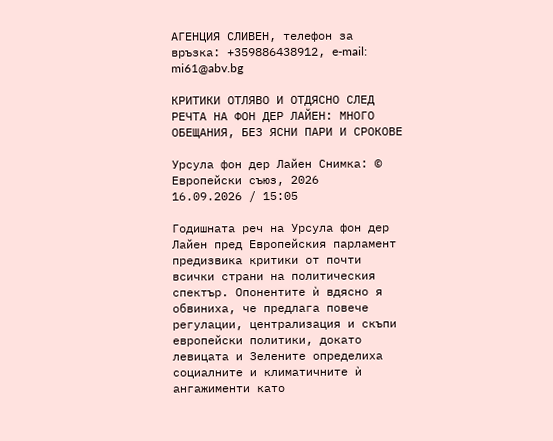АГЕНЦИЯ СЛИВЕН, телефон за връзка: +359886438912, e-mail: mi61@abv.bg

КРИТИКИ ОТЛЯВО И ОТДЯСНО СЛЕД РЕЧТА НА ФОН ДЕР ЛАЙЕН: МНОГО ОБЕЩАНИЯ, БЕЗ ЯСНИ ПАРИ И СРОКОВЕ

Урсула фон дер Лайен Снимка: © Европейски съюз, 2026
16.09.2026 / 15:05

Годишната реч на Урсула фон дер Лайен пред Европейския парламент предизвика критики от почти всички страни на политическия спектър. Опонентите ѝ вдясно я обвиниха, че предлага повече регулации, централизация и скъпи европейски политики, докато левицата и Зелените определиха социалните и климатичните ѝ ангажименти като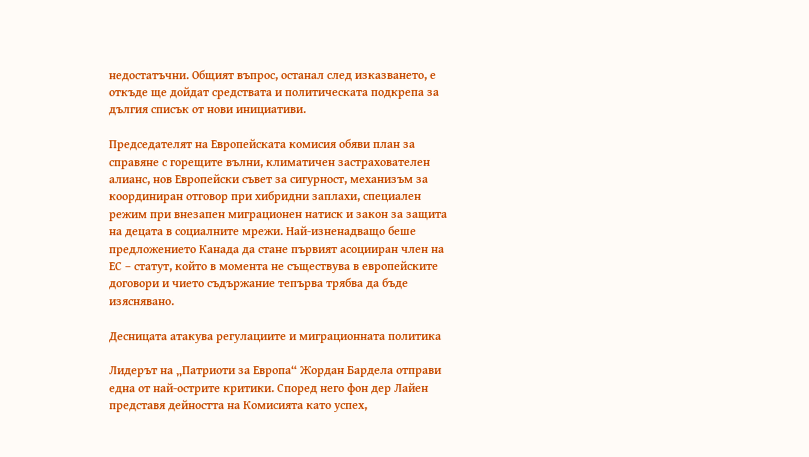недостатъчни. Общият въпрос, останал след изказването, е откъде ще дойдат средствата и политическата подкрепа за дългия списък от нови инициативи.

Председателят на Европейската комисия обяви план за справяне с горещите вълни, климатичен застрахователен алианс, нов Европейски съвет за сигурност, механизъм за координиран отговор при хибридни заплахи, специален режим при внезапен миграционен натиск и закон за защита на децата в социалните мрежи. Най-изненадващо беше предложението Канада да стане първият асоцииран член на ЕС – статут, който в момента не съществува в европейските договори и чието съдържание тепърва трябва да бъде изяснявано.

Десницата атакува регулациите и миграционната политика

Лидерът на „Патриоти за Европа“ Жордан Бардела отправи една от най-острите критики. Според него фон дер Лайен представя дейността на Комисията като успех,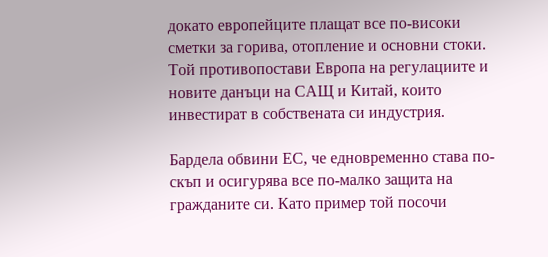докато европейците плащат все по-високи сметки за горива, отопление и основни стоки. Той противопостави Европа на регулациите и новите данъци на САЩ и Китай, които инвестират в собствената си индустрия.

Бардела обвини ЕС, че едновременно става по-скъп и осигурява все по-малко защита на гражданите си. Като пример той посочи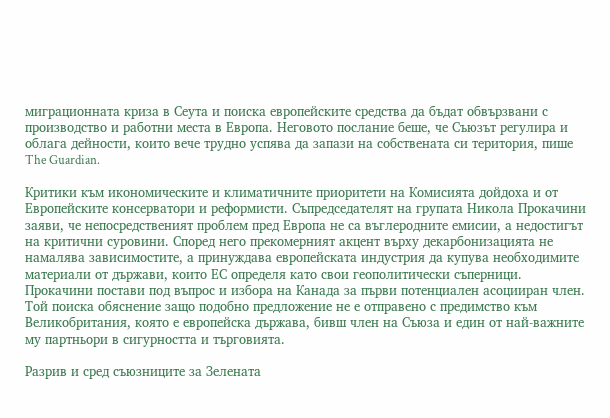миграционната криза в Сеута и поиска европейските средства да бъдат обвързвани с производство и работни места в Европа. Неговото послание беше, че Съюзът регулира и облага дейности, които вече трудно успява да запази на собствената си територия, пише The Guardian.

Критики към икономическите и климатичните приоритети на Комисията дойдоха и от Европейските консерватори и реформисти. Съпредседателят на групата Никола Прокачини заяви, че непосредственият проблем пред Европа не са въглеродните емисии, а недостигът на критични суровини. Според него прекомерният акцент върху декарбонизацията не намалява зависимостите, а принуждава европейската индустрия да купува необходимите материали от държави, които ЕС определя като свои геополитически съперници. Прокачини постави под въпрос и избора на Канада за първи потенциален асоцииран член. Той поиска обяснение защо подобно предложение не е отправено с предимство към Великобритания, която е европейска държава, бивш член на Съюза и един от най-важните му партньори в сигурността и търговията.

Разрив и сред съюзниците за Зелената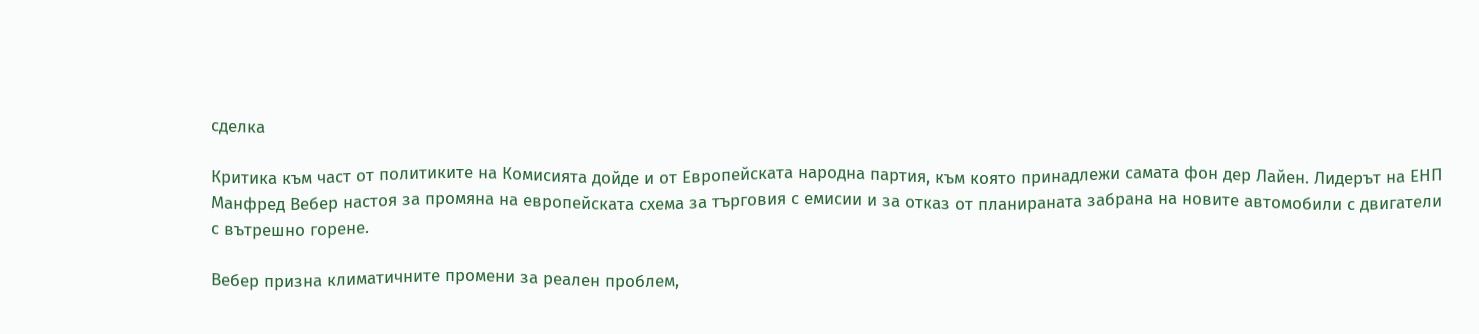сделка

Критика към част от политиките на Комисията дойде и от Европейската народна партия, към която принадлежи самата фон дер Лайен. Лидерът на ЕНП Манфред Вебер настоя за промяна на европейската схема за търговия с емисии и за отказ от планираната забрана на новите автомобили с двигатели с вътрешно горене.

Вебер призна климатичните промени за реален проблем,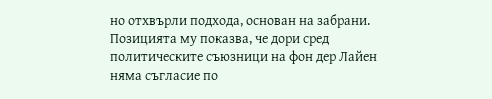но отхвърли подхода, основан на забрани. Позицията му показва, че дори сред политическите съюзници на фон дер Лайен няма съгласие по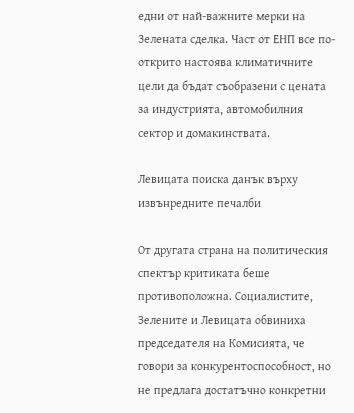едни от най-важните мерки на Зелената сделка. Част от ЕНП все по-открито настоява климатичните цели да бъдат съобразени с цената за индустрията, автомобилния сектор и домакинствата.

Левицата поиска данък върху извънредните печалби

От другата страна на политическия спектър критиката беше противоположна. Социалистите, Зелените и Левицата обвиниха председателя на Комисията, че говори за конкурентоспособност, но не предлага достатъчно конкретни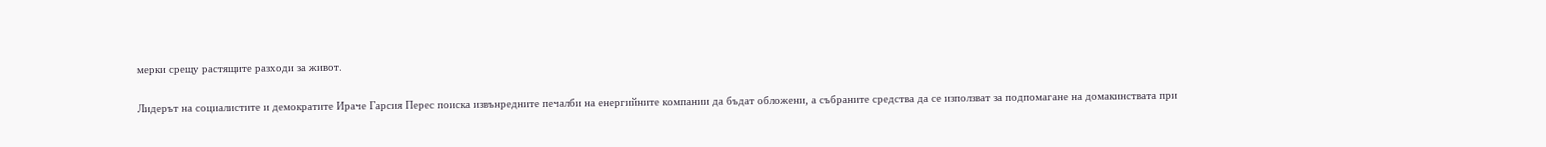мерки срещу растящите разходи за живот.

Лидерът на социалистите и демократите Ираче Гарсия Перес поиска извънредните печалби на енергийните компании да бъдат обложени, а събраните средства да се използват за подпомагане на домакинствата при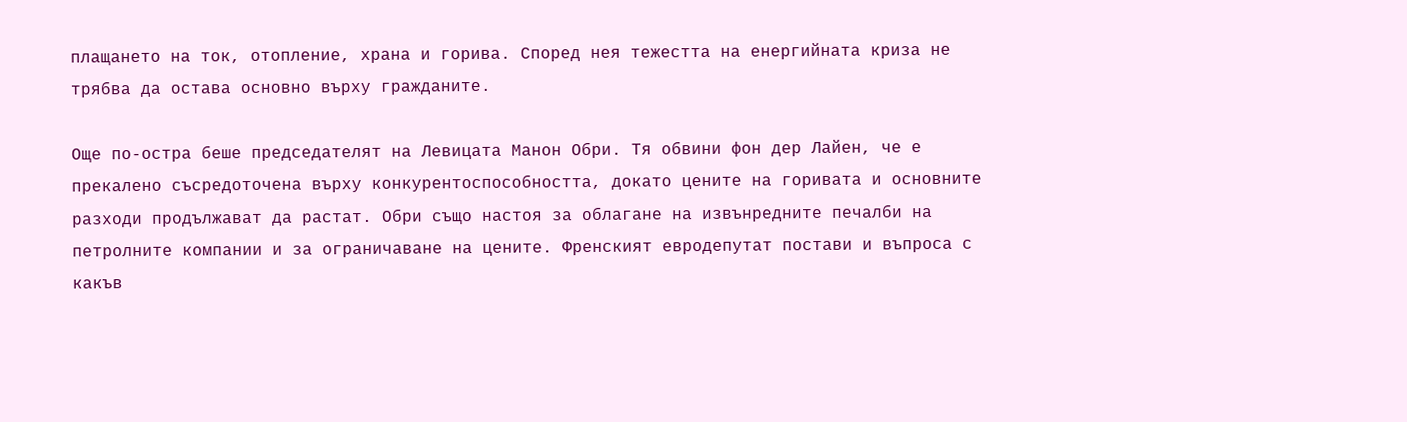плащането на ток, отопление, храна и горива. Според нея тежестта на енергийната криза не трябва да остава основно върху гражданите.

Още по-остра беше председателят на Левицата Манон Обри. Тя обвини фон дер Лайен, че е прекалено съсредоточена върху конкурентоспособността, докато цените на горивата и основните разходи продължават да растат. Обри също настоя за облагане на извънредните печалби на петролните компании и за ограничаване на цените. Френският евродепутат постави и въпроса с какъв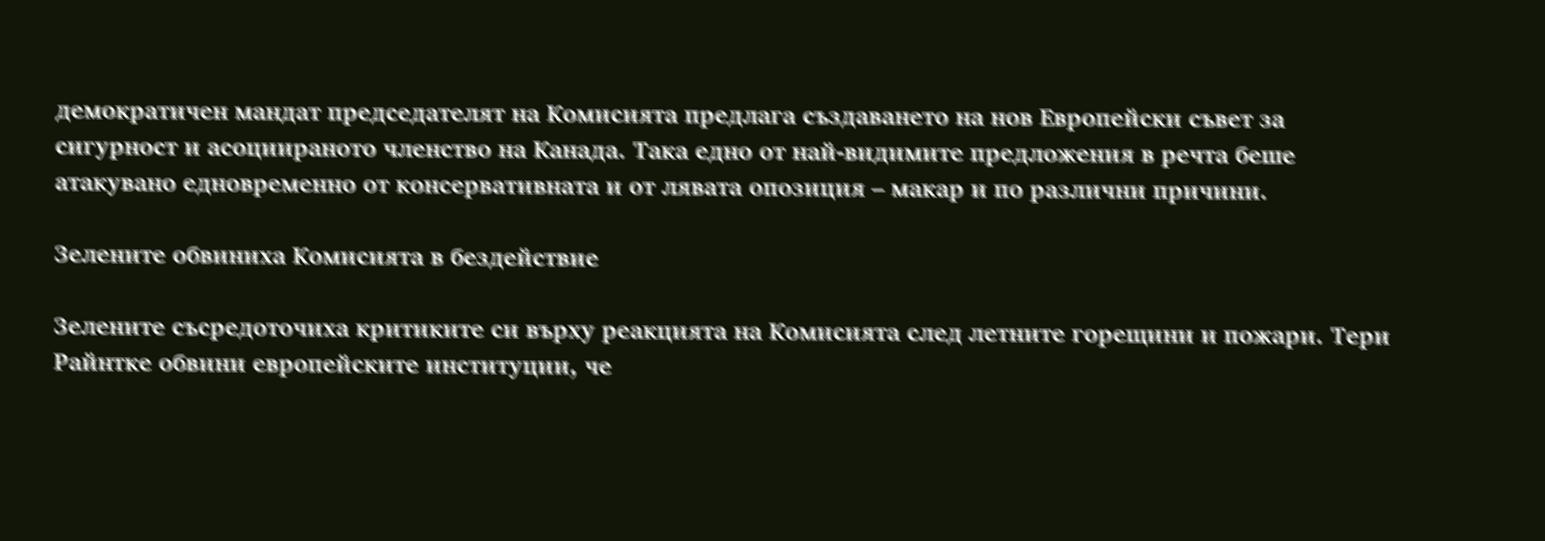демократичен мандат председателят на Комисията предлага създаването на нов Европейски съвет за сигурност и асоциираното членство на Канада. Така едно от най-видимите предложения в речта беше атакувано едновременно от консервативната и от лявата опозиция – макар и по различни причини.

Зелените обвиниха Комисията в бездействие

Зелените съсредоточиха критиките си върху реакцията на Комисията след летните горещини и пожари. Тери Райнтке обвини европейските институции, че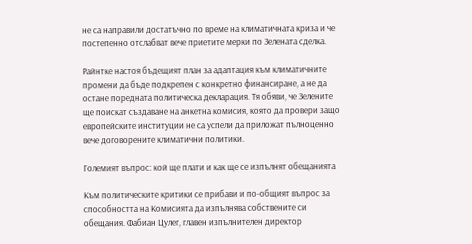не са направили достатъчно по време на климатичната криза и че постепенно отслабват вече приетите мерки по Зелената сделка.

Райнтке настоя бъдещият план за адаптация към климатичните промени да бъде подкрепен с конкретно финансиране, а не да остане поредната политическа декларация. Тя обяви, че Зелените ще поискат създаване на анкетна комисия, която да провери защо европейските институции не са успели да приложат пълноценно вече договорените климатични политики.

Големият въпрос: кой ще плати и как ще се изпълнят обещанията

Към политическите критики се прибави и по-общият въпрос за способността на Комисията да изпълнява собствените си обещания. Фабиан Цулег, главен изпълнителен директор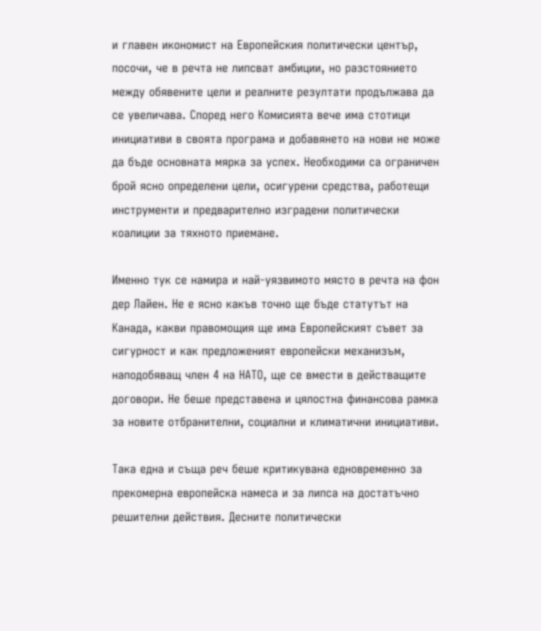и главен икономист на Европейския политически център, посочи, че в речта не липсват амбиции, но разстоянието между обявените цели и реалните резултати продължава да се увеличава. Според него Комисията вече има стотици инициативи в своята програма и добавянето на нови не може да бъде основната мярка за успех. Необходими са ограничен брой ясно определени цели, осигурени средства, работещи инструменти и предварително изградени политически коалиции за тяхното приемане.

Именно тук се намира и най-уязвимото място в речта на фон дер Лайен. Не е ясно какъв точно ще бъде статутът на Канада, какви правомощия ще има Европейският съвет за сигурност и как предложеният европейски механизъм, наподобяващ член 4 на НАТО, ще се вмести в действащите договори. Не беше представена и цялостна финансова рамка за новите отбранителни, социални и климатични инициативи.

Така една и съща реч беше критикувана едновременно за прекомерна европейска намеса и за липса на достатъчно решителни действия. Десните политически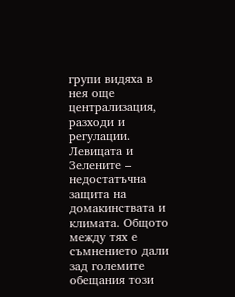групи видяха в нея още централизация, разходи и регулации. Левицата и Зелените – недостатъчна защита на домакинствата и климата. Общото между тях е съмнението дали зад големите обещания този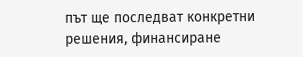път ще последват конкретни решения, финансиране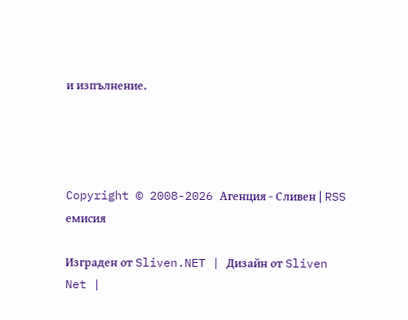и изпълнение.




Copyright © 2008-2026 Агенция - Сливен | RSS емисия

Изграден от Sliven.NET | Дизайн от Sliven Net |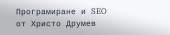Програмиране и SEO от Христо Друмев